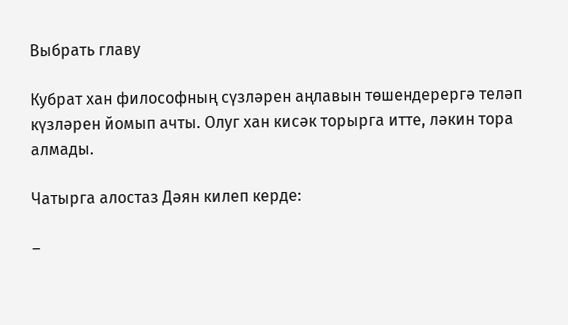Выбрать главу

Кубрат хан философның сүзләрен аңлавын төшендерергә теләп күзләрен йомып ачты. Олуг хан кисәк торырга итте, ләкин тора алмады.

Чатырга алостаз Дәян килеп керде:

–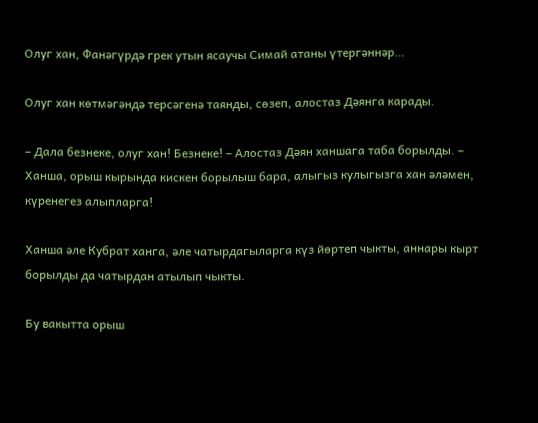Олуг хан, Фанәгүрдә грек утын ясаучы Симай атаны үтергәннәр…

Олуг хан көтмәгәндә терсәгенә таянды, сөзеп, алостаз Дәянга карады.

– Дала безнеке, олуг хан! Безнеке! – Алостаз Дәян ханшага таба борылды. – Ханша, орыш кырында кискен борылыш бара, алыгыз кулыгызга хан әләмен, күренегез алыпларга!

Ханша әле Кубрат ханга, әле чатырдагыларга күз йөртеп чыкты, аннары кырт борылды да чатырдан атылып чыкты.

Бу вакытта орыш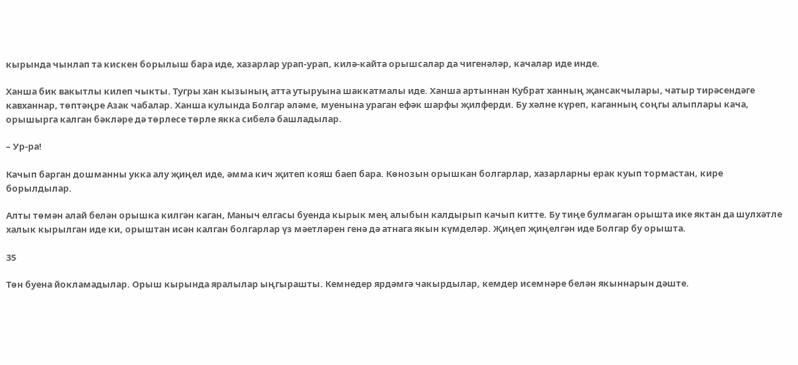кырында чынлап та кискен борылыш бара иде, хазарлар урап-урап, килә-кайта орышсалар да чигенәләр, качалар иде инде.

Ханша бик вакытлы килеп чыкты. Тугры хан кызының атта утыруына шаккатмалы иде. Ханша артыннан Кубрат ханның җансакчылары, чатыр тирәсендәге кавханнар, төптәңре Азак чабалар. Ханша кулында Болгар әләме, муенына ураган ефәк шарфы җилферди. Бу хәлне күреп, каганның соңгы алыплары кача, орышырга калган бәкләре дә төрлесе төрле якка сибелә башладылар.

– Ур-ра!

Качып барган дошманны укка алу җиңел иде, әмма кич җитеп кояш баеп бара. Көнозын орышкан болгарлар, хазарларны ерак куып тормастан, кире борылдылар.

Алты төмән алай белән орышка килгән каган, Маныч елгасы буенда кырык мең алыбын калдырып качып китте. Бу тиңе булмаган орышта ике яктан да шулхәтле халык кырылган иде ки, орыштан исән калган болгарлар үз мәетләрен генә дә атнага якын күмделәр. Җиңеп җиңелгән иде Болгар бу орышта.

35

Төн буена йокламадылар. Орыш кырында яралылар ыңгырашты. Кемнедер ярдәмгә чакырдылар, кемдер исемнәре белән якыннарын дәште.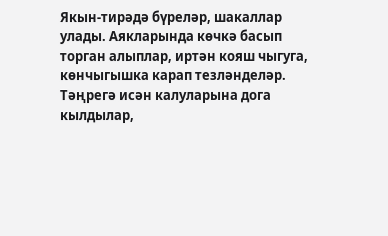Якын-тирәдә бүреләр, шакаллар улады. Аякларында көчкә басып торган алыплар, иртән кояш чыгуга, көнчыгышка карап тезләнделәр. Тәңрегә исән калуларына дога кылдылар,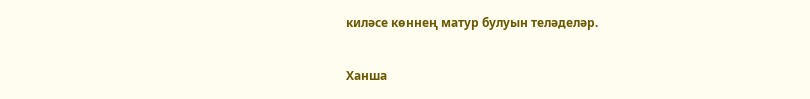киләсе көннең матур булуын теләделәр.

Ханша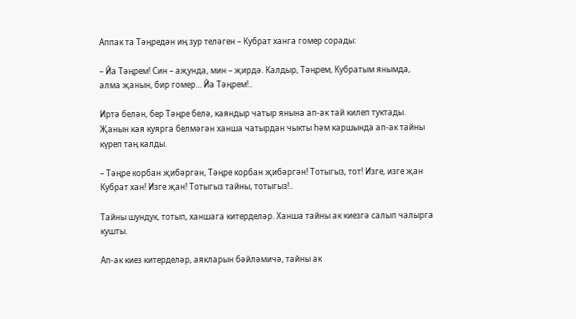Аппак та Тәңредән иң зур теләген – Кубрат ханга гомер сорады:

– Йа Тәңрем! Син – аҗунда, мин – җирдә. Калдыр, Тәңрем, Кубратым янымда, алма җанын, бир гомер… Йа Тәңрем!..

Иртә белән, бер Тәңре белә, каяндыр чатыр янына ап-ак тай килеп туктады. Җанын кая куярга белмәгән ханша чатырдан чыкты һәм каршында ап-ак тайны күреп таң калды.

– Тәңре корбан җибәргән, Тәңре корбан җибәргән! Тотыгыз, тот! Изге, изге җан Кубрат хан! Изге җан! Тотыгыз тайны, тотыгыз!..

Тайны шундук, тотып, ханшага китерделәр. Ханша тайны ак киезгә салып чалырга кушты.

Ап-ак киез китерделәр, аякларын бәйләмичә, тайны ак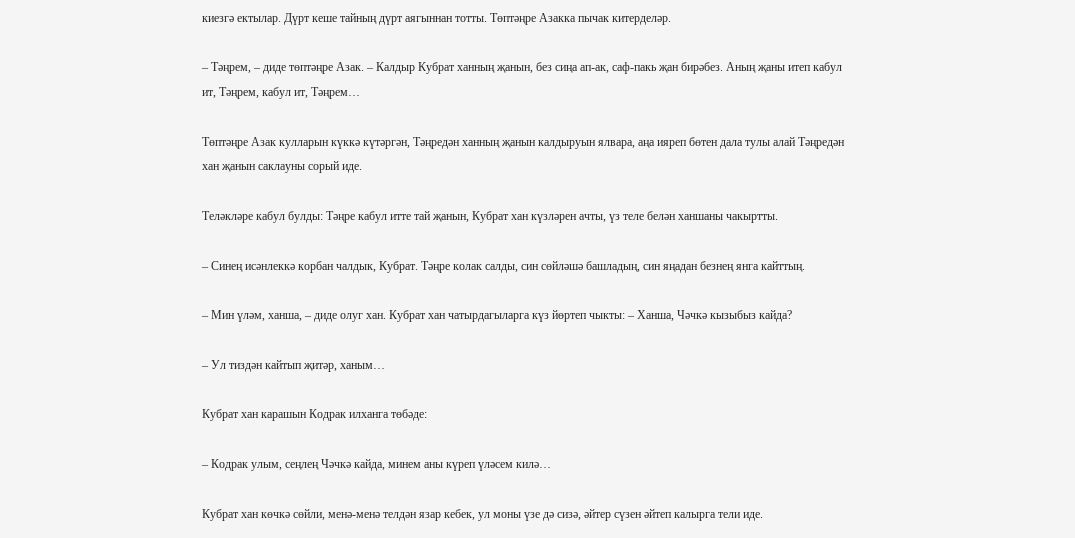киезгә ектылар. Дүрт кеше тайның дүрт аягыннан тотты. Төптәңре Азакка пычак китерделәр.

– Тәңрем, – диде төптәңре Азак. – Калдыр Кубрат ханның җанын, без сиңа ап-ак, саф-пакь җан бирәбез. Аның җаны итеп кабул ит, Тәңрем, кабул ит, Тәңрем…

Төптәңре Азак кулларын күккә күтәргән, Тәңредән ханның җанын калдыруын ялвара, аңа ияреп бөтен дала тулы алай Тәңредән хан җанын саклауны сорый иде.

Теләкләре кабул булды: Тәңре кабул итте тай җанын, Кубрат хан күзләрен ачты, үз теле белән ханшаны чакыртты.

– Синең исәнлеккә корбан чалдык, Кубрат. Тәңре колак салды, син сөйләшә башладың, син яңадан безнең янга кайттың.

– Мин үләм, ханша, – диде олуг хан. Кубрат хан чатырдагыларга күз йөртеп чыкты: – Ханша, Чәчкә кызыбыз кайда?

– Ул тиздән кайтып җитәр, ханым…

Кубрат хан карашын Кодрак илханга төбәде:

– Кодрак улым, сеңлең Чәчкә кайда, минем аны күреп үләсем килә…

Кубрат хан көчкә сөйли, менә-менә телдән язар кебек, ул моны үзе дә сизә, әйтер сүзен әйтеп калырга тели иде.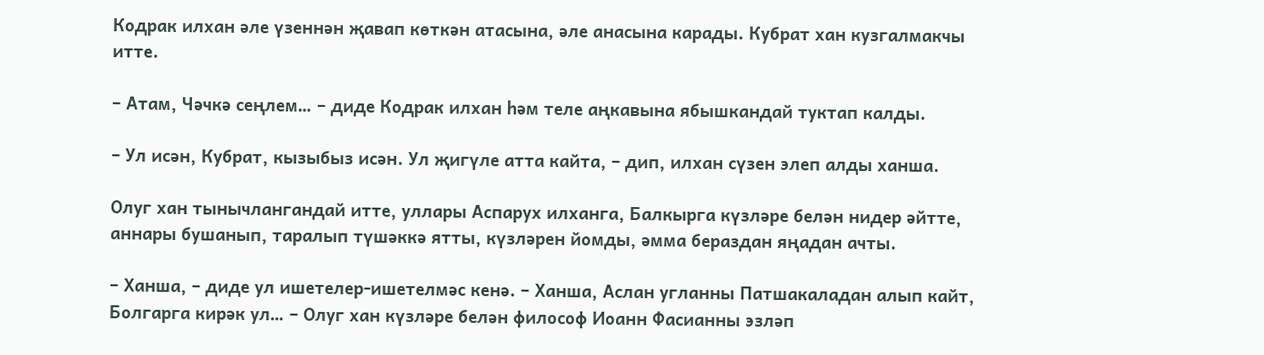Кодрак илхан әле үзеннән җавап көткән атасына, әле анасына карады. Кубрат хан кузгалмакчы итте.

– Атам, Чәчкә сеңлем… – диде Кодрак илхан һәм теле аңкавына ябышкандай туктап калды.

– Ул исән, Кубрат, кызыбыз исән. Ул җигүле атта кайта, – дип, илхан сүзен элеп алды ханша.

Олуг хан тынычлангандай итте, уллары Аспарух илханга, Балкырга күзләре белән нидер әйтте, аннары бушанып, таралып түшәккә ятты, күзләрен йомды, әмма бераздан яңадан ачты.

– Ханша, – диде ул ишетелер-ишетелмәс кенә. – Ханша, Аслан угланны Патшакаладан алып кайт, Болгарга кирәк ул… – Олуг хан күзләре белән философ Иоанн Фасианны эзләп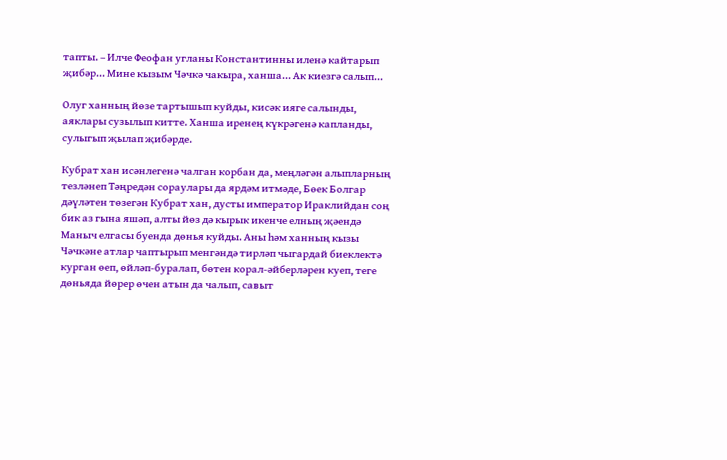тапты. – Илче Феофан угланы Константинны иленә кайтарып җибәр… Мине кызым Чәчкә чакыра, ханша… Ак киезгә салып…

Олуг ханның йөзе тартышып куйды, кисәк ияге салынды, аяклары сузылып китте. Ханша иренең күкрәгенә капланды, сулыгып җылап җибәрде.

Кубрат хан исәнлегенә чалган корбан да, меңләгән алыпларның тезләнеп Тәңредән сораулары да ярдәм итмәде, Бөек Болгар дәүләтен төзегән Кубрат хан, дусты император Ираклийдан соң бик аз гына яшәп, алты йөз дә кырык икенче елның җәендә Маныч елгасы буенда дөнья куйды. Аны һәм ханның кызы Чәчкәне атлар чаптырып менгәндә тирләп чыгардай биеклектә курган өеп, өйләп-буралап, бөтен корал-әйберләрен куеп, теге дөньяда йөрер өчен атын да чалып, савыт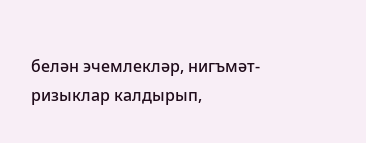белән эчемлекләр, нигъмәт-ризыклар калдырып,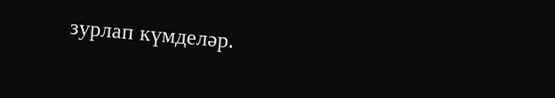зурлап күмделәр.